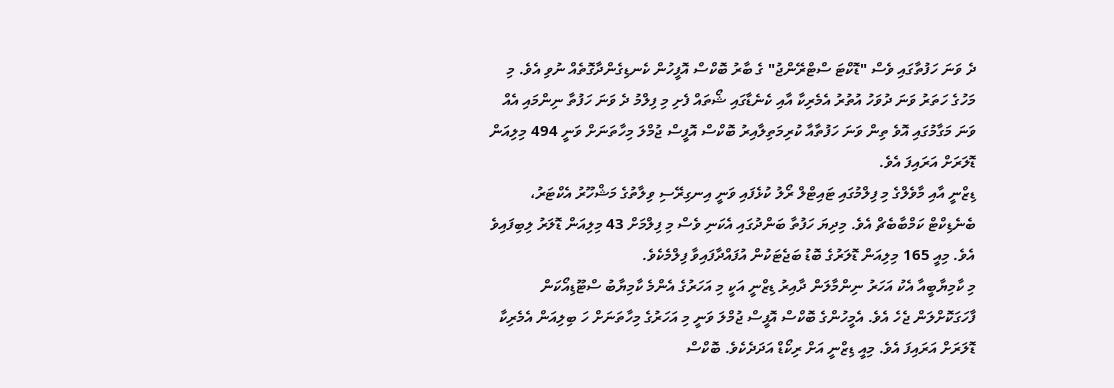ދެ ވަނަ ހަފުތާގައި ވެސް "ޑޮކްޓަ ސްޓްރޭންޖު" ގެ ބާރު ބޮކްސް އޮފީހުން ކެނޑިގެންދާގޮތެއް ނުވި އެވެ. މި މަހުގެ ހަތަރު ވަނަ ދުވަހު އުތުރު އެމެރިކާ އާއި ކެނެޑާގައި ޝޯތައް ފެށި މި ފިލްމު ދެ ވަނަ ހަފުތާ ނިންމައި އެއް ވަނަ މަގާމުގައި އޮވެ ތިން ވަނަ ހަފުތާއާ ކުރިމަތިލާއިރު ބޮކްސް އޮފީސް ޖުމްލަ މިހާތަނަށް ވަނީ 494 މިލިއަން ޑޮލަރަށް އަރައިފަ އެވެ.
ޑިޒްނީ އާއި މާވެލްގެ މި ފިލްމުގައި ޓައިޓްލް ރޯލު ކުޅެފައި ވަނީ އިނގިރޭސި ވިލާތުގެ މަޝްހޫރު އެކްޓަރު، ބެނެޑިކްޓް ކަމްބާބެޗް އެވެ. މިދިޔަ ހަފުތާ ބަންދުގައި އެކަނި ވެސް މި ފިލްމަށް 43 މިލިއަން ޑޮލަރު ލިބިފައިވެ އެވެ. މިއީ 165 މިލިއަން ޑޮލަރުގެ ބޮޑު ބަޖެޓަކުން އުފައްދާފައިވާ ފިލްމެކެވެ.
މި ކާމިޔާބީއާ އެކު އަހަރު ނިންމާލަން ދާއިރު ޑިޒްނީ އަކީ މި އަހަރުގެ އެންމެ ކާމިޔާބު ސްޓޫޑިއޯކަން ފާހަގަކޮށްލަން ޖެހެ އެވެ. އެމީހުންގެ ބޮކްސް އޮފީސް ޖުމްލަ ވަނީ މި އަހަރުގެ މިހާތަނަށް ހަ ބިލިއަން އެމެރިކާ ޑޮލަރަށް އަރައިފަ އެވެ. މިއީ ޑިޒްނީ އަށް ރިކޯޑް އަދަދެކެވެ. ބޮކްސް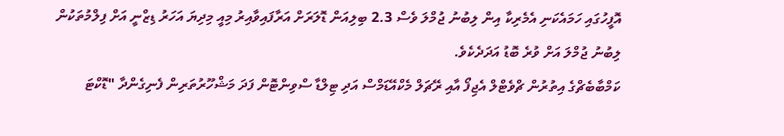އޮފީހުގައި ހަމައެކަނި އެމެރިކާ އިން ލިބުނު ޖުމްލަ ވެސް 2.3 ބިލިއަން ޑޮލަރަށް އަރާފައިވާއިރު މިއީ މިދިޔަ އަހަރު ޑިޒްނީ އަށް ފިލްމުތަކުން ލިބުނު ޖުމްލަ އަށް ވުރެ ބޮޑު އަދަދެކެވެ.
ކަމްބާބެޗްގެ އިތުރުން ޗްވެޓްލް އެޖިފޯ އާއި ރޭޗަލް މެކްއޭޑަމްސް އަދި ޓިލްޑާ ސްވިންޓޮން ފަދަ މަޝްހޫރުތަރިން ފެނިގެންދާ "ޑޮކްޓަ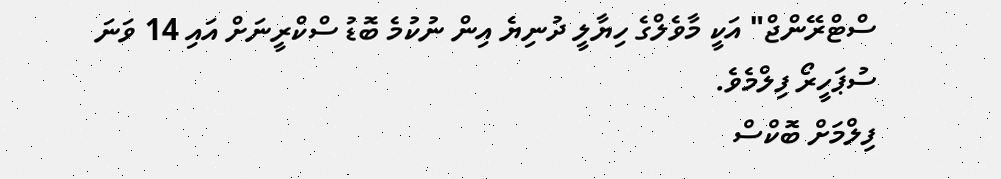ސްޓްރޭންޖް" އަކީ މާވެލްގެ ހިޔާލީ ދުނިޔެ އިން ނުކުމެ ބޮޑު ސްކްރީނަށް އައި 14 ވަނަ ސުޕަހީރޯ ފިލްމެވެ.
ފިލްމަށް ބޮކްސް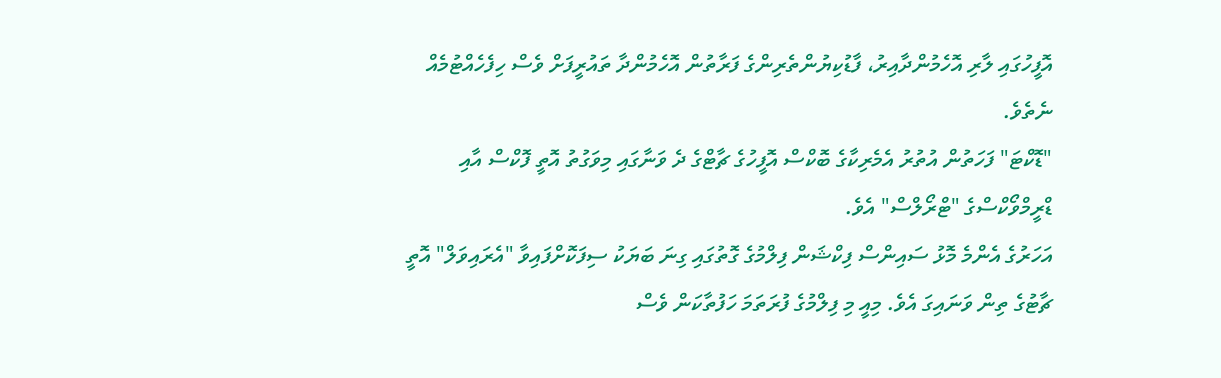އޮފީހުގައި ލާރި އޮހެމުންދާއިރު، ފާޑުކިޔުންތެރިންގެ ފަރާތުން އޮހެމުންދާ ތައުރީފަށް ވެސް ހިފެހެއްޓުމެއް ނެތެވެ.
"ޑޮކްޓަ" ފަހަތުން އުތުރު އެމެރިކާގެ ބޮކްސް އޮފީހުގެ ޗާޓްގެ ދެ ވަނާގައި މިވަގުތު އޮތީ ފޮކްސް އާއި ޑްރީމްވޯކްސްގެ "ޓްރޯލްސް" އެވެ.
އަހަރުގެ އެންމެ މޮޅު ސައިންސް ފިކްޝަން ފިލްމުގެ ގޮތުގައި ގިނަ ބަޔަކު ސިފަކޮށްފައިވާ "އެރައިވަލް" އޮތީ ޗާޓުގެ ތިން ވަނައިގަ އެވެ. މިއީ މި ފިލްމުގެ ފުރަތަމަ ހަފުތާކަން ވެސް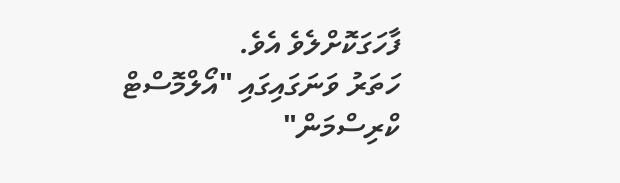ފާހަގަކޮށްލެވެ އެވެ.
ހަތަރު ވަނަގައިގައި "އޯލްމޮސްޓް ކްރިސްމަން"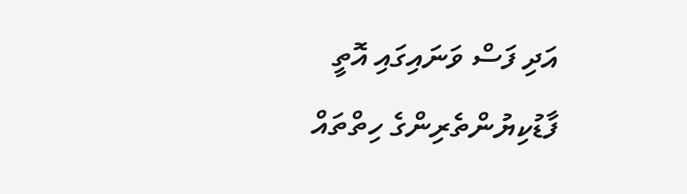އަދި ފަސް ވަނައިގައި އޮތީ ފާޑުކިޔުންތެރިންގެ ހިތްތައް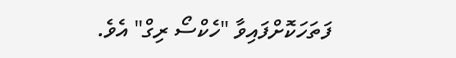ފަތަހަކޮށްފައިވާ "ހެކްސޯ ރިގް" އެވެ.